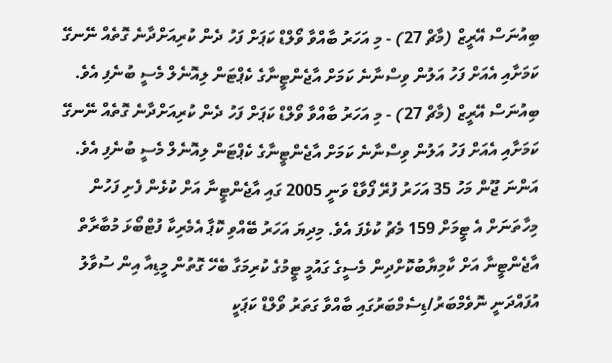ބިއުނަސް އޭރީޒް (މާޗް 27) - މި އަހަރު ބާއްވާ ވޯލްޑް ކަޕަށް ފަހު ދެން ކުރިއަށްދާނެ ގޮތެއް ނޭނގޭ ކަމަށާއި އެއަށް ފަހު އަލުން ވިސްނާނެ ކަމަށް އާޖެންޓީނާގެ ކެޕްޓަން ލިއޮނެލް މެސީ ބުނެފި އެވެ.
ބިއުނަސް އޭރީޒް (މާޗް 27) - މި އަހަރު ބާއްވާ ވޯލްޑް ކަޕަށް ފަހު ދެން ކުރިއަށްދާނެ ގޮތެއް ނޭނގޭ ކަމަށާއި އެއަށް ފަހު އަލުން ވިސްނާނެ ކަމަށް އާޖެންޓީނާގެ ކެޕްޓަން ލިއޮނެލް މެސީ ބުނެފި އެވެ.
އަންނަ ޖޫން މަހު 35 އަހަރު ފުރޭ ފޯވާޑް ވަނީ 2005 ގައި އާޖެންޓީނާ އަށް ކުޅެން ފެށި ފަހުން މިހާތަނަށް އެ ޓީމަށް 159 މެޗު ކުޅެފަ އެވެ. މިދިޔަ އަހަރު ބޭއްވި ކޮޕާ އެމެރިކާ ފުޓްބޯޅަ މުބާރާތް އާޖެންޓީނާ އަށް ކާމިޔާބުކޮށްދިން މެސީގެ ގައުމީ ޓީމުގެ ކުރިމަގާ ބެހޭ ގޮތުން މީޑިއާ އިން ސުވާލު އުފައްދަނީ ނޮވެމްބަރު/ޑިސެމްބަރުގައި ބާއްވާ ގަތަރު ވޯލްޑް ކަޕަކީ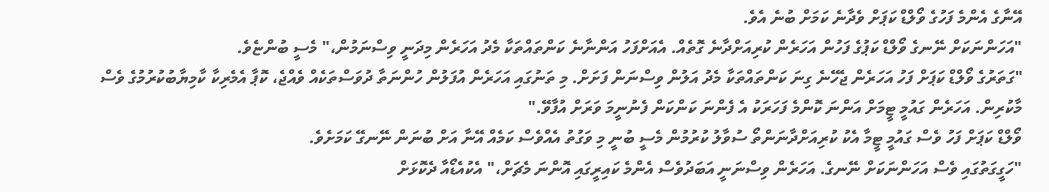އޭނާގެ އެންމެ ފަހުގެ ވޯލްޑް ކަޕަށް ވެދާނެ ކަމަށް ބުނެ އެވެ.
"އަހަންނަކަށް ނޭނގެ ވޯލްޑް ކަޕުގެ ފަހުން އަހަރެން ކުރިއަށްދާނެ ގޮތެއް. އެއަށްފަހު އަންނާނެ ކަންތައްތަކާ މެދު އަހަރެން މިދަނީ ވިސްނަމުން،" މެސީ ބުންޏެވެ.
"ގަތަރުގެ ވޯލްޑް ކަޕަށް ފަހު އަހަރެން ޖެހޭނެ ގިނަ ކަންތައްތަކާ މެދު އަލުން ވިސްނަން ފަށަށް. މި ތަނުގައި އަހަރެން އުފަލުން ހުންނަތާ ދުވަސްތަކެއް ވެއްޖެ، ކޮޕާ އެމެރިކާ ކާމިޔާބުކުރުމުގެ ވެސް މާކުރިން. އަހަރެން ގައުމީ ޓީމަށް އަންނަ ކޮންމެ ފަހަރަކު އެ ފެންނަ ކަންކަން ފެނުނީމަ ވަރަށް އުފާވޭ."
ވޯލްޑް ކަޕަށް ފަހު ވެސް ގައުމީ ޓީމާ އެކު ކުރިއަށްދާނަންތޯ ސުވާލު ކުރުމުން މެސީ ބުނީ މި ވަގުތު އެއްވެސް ކަމެއް އޭނާ އަށް ބުނަން ނޭނގޭ ކަމަށެވެ.
"ހަގީގަތުގައި ވެސް އަހަންނަކަށް ނޭނގެ. އަހަރެން ވިސްނަނީ އަބަދުވެސް އެންމެ ކައިރީގައި އޮންނަ މެޗަށް،" އެކުއެޑޯއާ ދެކޮޅަށް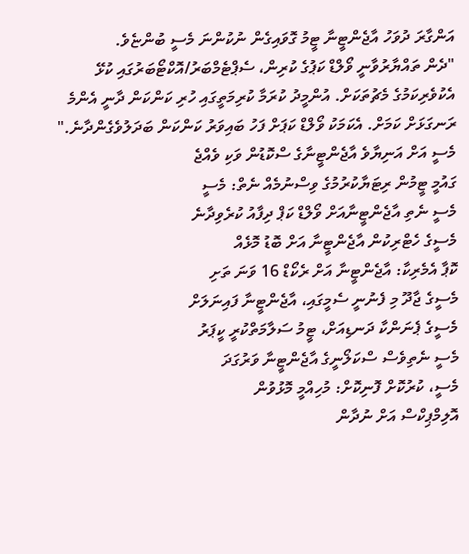އަންގާރަ ދުވަހު އާޖެންޓީނާ ޓީމު ގޮވައިގެން ނުކުންނަ މެސީ ބުންޏެވެ.
"ދެން ތައްޔާރުވާނީ ވޯލްޑް ކަޕުގެ ކުރިން، ސެޕްޓެމްބަރު/އޮކްޓޯބަރުގައި ކުޅޭ އެކުވެރިކަމުގެ މެޗުތަކަށް. އުންމީދު ކުރަމާ ކުރިމަތީގައި ހުރި ކަންކަން ދާނީ އެންމެ ރަނގަޅަށް ކަމަށް. އެކަމަކު ވޯލްޑް ކަޕަށް ފަހު ބައިވަރު ކަންކަން ބަދަލުވެގެންދާނެ."
މެސީ އަށް އަނިޔާވެ އާޖެންޓީނާގެ ސްކޮޑުން ވަކި ވެއްޖެ
ގައުމީ ޓީމުން ރިޓަޔާކުރުމުގެ ވިސްނުމެއް ނެތް: މެސީ
މެސީ ނެތި އާޖެންޓީނާއަށް ވޯލްޑް ކަޕް ދިފާއު ކުރެވިދާނެ
މެސީގެ ހެޓްރިކުން އާޖެންޓީނާ އަށް ބޮޑު މޮޅެއް
ކޮޕާ އެމެރިކާ: އާޖެންޓީނާ އަށް ރެކޯޑް 16 ވަނަ ތަށި
މެސީގެ ޖާދޫ މި ފެނުނީ ސެމީގައި، އާޖެންޓީނާ ފައިނަލަށް
މެސީގެ ޕެނަންކާ ދަނޑިއަށް، ޓީމު ސަލާމަތްކުރީ ކީޕަރު
މެސީ ނެތިވެސް ސްކަލޯނީގެ އާޖެންޓީނާ ވަރުގަދަ
މެސީ، ކުރުކޮށް ފޮނިކޮށް: މުހިއްމީ މޮޅުވުން
އޮލިމްޕިކްސް އަށް ނުދާން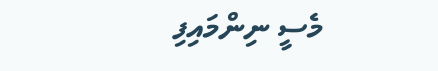މެސީ ނިންމައިފި